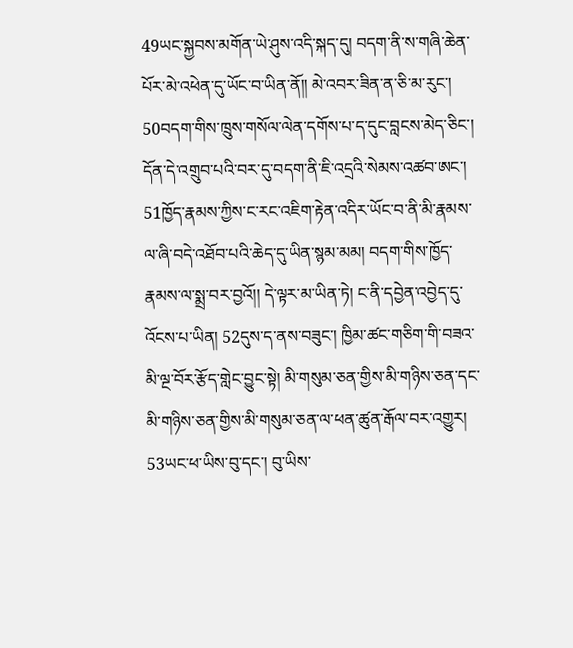49ཡང་སྐྱབས་མགོན་ཡེ་ཤུས་འདི་སྐད་དུ། བདག་ནི་ས་གཞི་ཆེན་པོར་མེ་འཕེན་དུ་ཡོང་བ་ཡིན་ནོ།། མེ་འབར་ཟིན་ན་ཅི་མ་རུང་། 50བདག་གིས་ཁྲུས་གསོལ་ལེན་དགོས་པ་ད་དུང་བླངས་མེད་ཅིང་། དོན་དེ་འགྲུབ་པའི་བར་དུ་བདག་ནི་ཇི་འདྲའི་སེམས་འཚབ་ཨང་། 51ཁྱོད་རྣམས་ཀྱིས་ང་རང་འཇིག་རྟེན་འདིར་ཡོང་བ་ནི་མི་རྣམས་ལ་ཞི་བདེ་འཐོབ་པའི་ཆེད་དུ་ཡིན་སྙམ་མམ། བདག་གིས་ཁྱོད་རྣམས་ལ་སྨྲ་བར་བྱའོ།། དེ་ལྟར་མ་ཡིན་ཏེ། ང་ནི་དབྱེན་འབྱེད་དུ་འོངས་པ་ཡིན། 52དུས་ད་ནས་བཟུང་། ཁྱིམ་ཚང་གཅིག་གི་བཟའ་མི་ལྔ་བོར་རྩོད་གླེང་བྱུང་སྟེ། མི་གསུམ་ཅན་གྱིས་མི་གཉིས་ཅན་དང་མི་གཉིས་ཅན་གྱིས་མི་གསུམ་ཅན་ལ་ཕན་ཚུན་རྒོལ་བར་འགྱུར། 53ཡང་ཕ་ཡིས་བུ་དང་། བུ་ཡིས་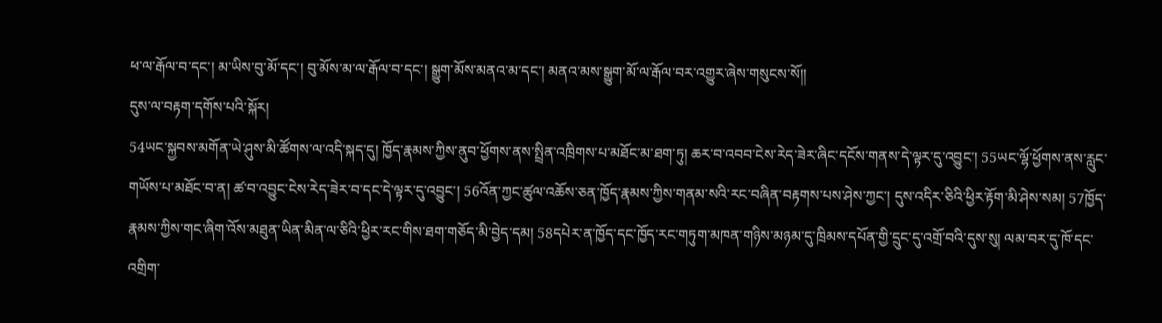ཕ་ལ་རྒོལ་བ་དང་། མ་ཡིས་བུ་མོ་དང་། བུ་མོས་མ་ལ་རྒོལ་བ་དང་། སྒྱུག་མོས་མནའ་མ་དང་། མནའ་མས་སྒྱུག་མོ་ལ་རྒོལ་བར་འགྱུར་ཞེས་གསུངས་སོ།།
དུས་ལ་བརྟག་དགོས་པའི་སྐོར།
54ཡང་སྐྱབས་མགོན་ཡེ་ཤུས་མི་ཚོགས་ལ་འདི་སྐད་དུ། ཁྱོད་རྣམས་ཀྱིས་ནུབ་ཕྱོགས་ནས་སྤྲིན་འཁྲིགས་པ་མཐོང་མ་ཐག་ཏུ། ཆར་བ་འབབ་ངེས་རེད་ཟེར་ཞིང་དངོས་གནས་དེ་ལྟར་དུ་འབྱུང་། 55ཡང་ལྷོ་ཕྱོགས་ནས་རླུང་གཡོས་པ་མཐོང་བ་ན། ཚ་བ་འབྱུང་ངེས་རེད་ཟེར་བ་དང་དེ་ལྟར་དུ་འབྱུང་། 56འོན་ཀྱང་ཚུལ་འཆོས་ཅན་ཁྱོད་རྣམས་ཀྱིས་གནམ་སའི་རང་བཞིན་བརྟགས་པས་ཤེས་ཀྱང་། དུས་འདིར་ཅིའི་ཕྱིར་རྟོག་མི་ཤེས་སམ། 57ཁྱོད་རྣམས་ཀྱིས་གང་ཞིག་འོས་མཐུན་ཡིན་མིན་ལ་ཅིའི་ཕྱིར་རང་གིས་ཐག་གཅོད་མི་བྱེད་དམ། 58དཔེར་ན་ཁྱོད་དང་ཁྱོད་རང་གཏུག་མཁན་གཉིས་མཉམ་དུ་ཁྲིམས་དཔོན་གྱི་དྲུང་དུ་འགྲོ་བའི་དུས་སུ། ལམ་བར་དུ་ཁོ་དང་འགྲིག་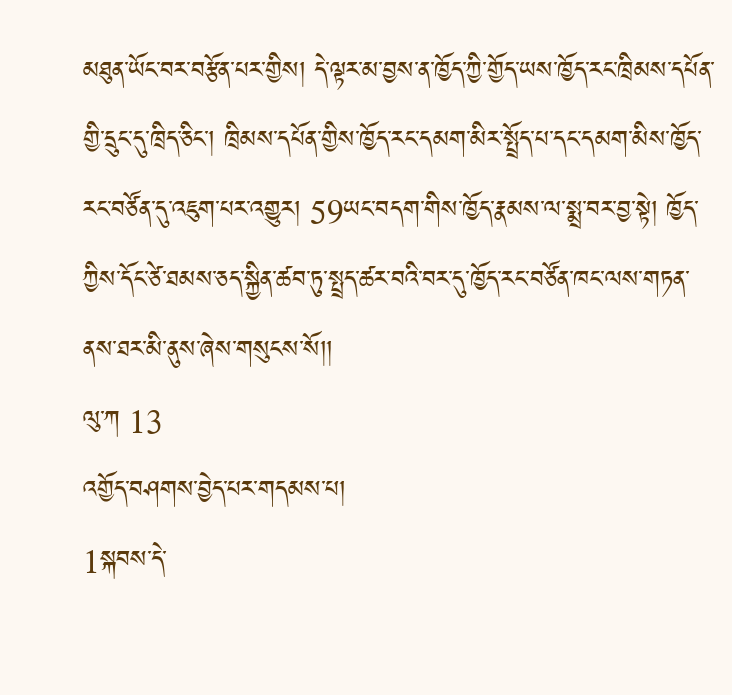མཐུན་ཡོང་བར་བརྩོན་པར་གྱིས། དེ་ལྟར་མ་བྱས་ན་ཁྱོད་ཀྱི་གྱོད་ཡས་ཁྱོད་རང་ཁྲིམས་དཔོན་གྱི་དྲུང་དུ་ཁྲིད་ཅིང་། ཁྲིམས་དཔོན་གྱིས་ཁྱོད་རང་དམག་མིར་སྤྲོད་པ་དང་དམག་མིས་ཁྱོད་རང་བཙོན་དུ་འཇུག་པར་འགྱུར། 59ཡང་བདག་གིས་ཁྱོད་རྣམས་ལ་སྨྲ་བར་བྱ་སྟེ། ཁྱོད་ཀྱིས་དོང་ཙེ་ཐམས་ཅད་སྐྱིན་ཚབ་ཏུ་སྤྲད་ཚར་བའི་བར་དུ་ཁྱོད་རང་བཙོན་ཁང་ལས་གཏན་ནས་ཐར་མི་ནུས་ཞེས་གསུངས་སོ།།
ལུ་ཀ 13
འགྱོད་བཤགས་བྱེད་པར་གདམས་པ།
1སྐབས་དེ་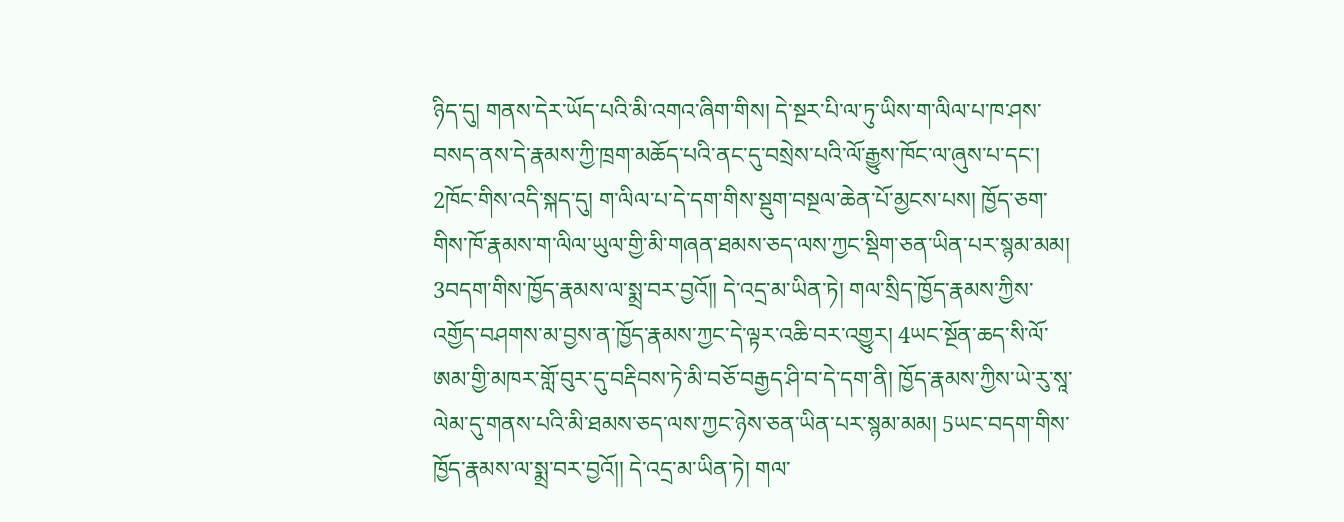ཉིད་དུ། གནས་དེར་ཡོད་པའི་མི་འགའ་ཞིག་གིས། དེ་སྔར་པི་ལ་ཏུ་ཡིས་ག་ལིལ་པ་ཁ་ཤས་བསད་ནས་དེ་རྣམས་ཀྱི་ཁྲག་མཆོད་པའི་ནང་དུ་བསྲེས་པའི་ལོ་རྒྱུས་ཁོང་ལ་ཞུས་པ་དང་། 2ཁོང་གིས་འདི་སྐད་དུ། ག་ལིལ་པ་དེ་དག་གིས་སྡུག་བསྔལ་ཆེན་པོ་མྱངས་པས། ཁྱོད་ཅག་གིས་ཁོ་རྣམས་ག་ལིལ་ཡུལ་གྱི་མི་གཞན་ཐམས་ཅད་ལས་ཀྱང་སྡིག་ཅན་ཡིན་པར་སྙམ་མམ། 3བདག་གིས་ཁྱོད་རྣམས་ལ་སྨྲ་བར་བྱའོ།། དེ་འདྲ་མ་ཡིན་ཏེ། གལ་སྲིད་ཁྱོད་རྣམས་ཀྱིས་འགྱོད་བཤགས་མ་བྱས་ན་ཁྱོད་རྣམས་ཀྱང་དེ་ལྟར་འཆི་བར་འགྱུར། 4ཡང་སྔོན་ཆད་སི་ལོ་ཨམ་གྱི་མཁར་གློ་བུར་དུ་བརྡིབས་ཏེ་མི་བཅོ་བརྒྱད་ཤི་བ་དེ་དག་ནི། ཁྱོད་རྣམས་ཀྱིས་ཡེ་རུ་སཱ་ལེམ་དུ་གནས་པའི་མི་ཐམས་ཅད་ལས་ཀྱང་ཉེས་ཅན་ཡིན་པར་སྙམ་མམ། 5ཡང་བདག་གིས་ཁྱོད་རྣམས་ལ་སྨྲ་བར་བྱའོ།། དེ་འདྲ་མ་ཡིན་ཏེ། གལ་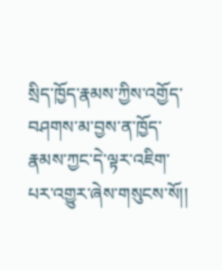སྲིད་ཁྱོད་རྣམས་ཀྱིས་འགྱོད་བཤགས་མ་བྱས་ན་ཁྱོད་རྣམས་ཀྱང་དེ་ལྟར་འཇིག་པར་འགྱུར་ཞེས་གསུངས་སོ།།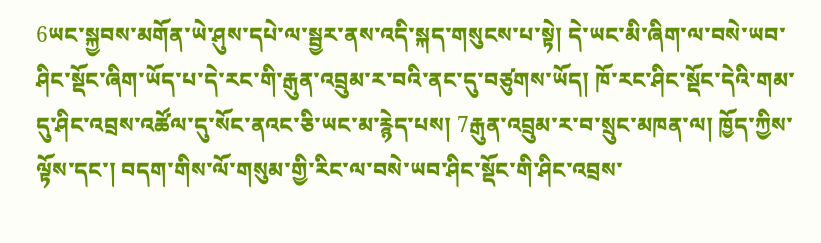6ཡང་སྐྱབས་མགོན་ཡེ་ཤུས་དཔེ་ལ་སྦྱར་ནས་འདི་སྐད་གསུངས་པ་སྟེ། དེ་ཡང་མི་ཞིག་ལ་བསེ་ཡབ་ཤིང་སྡོང་ཞིག་ཡོད་པ་དེ་རང་གི་རྒུན་འབྲུམ་ར་བའི་ནང་དུ་བཙུགས་ཡོད། ཁོ་རང་ཤིང་སྡོང་དེའི་གམ་དུ་ཤིང་འབྲས་འཚོལ་དུ་སོང་ནའང་ཅི་ཡང་མ་རྙེད་པས། 7རྒུན་འབྲུམ་ར་བ་སྲུང་མཁན་ལ། ཁྱོད་ཀྱིས་ལྟོས་དང་། བདག་གིས་ལོ་གསུམ་གྱི་རིང་ལ་བསེ་ཡབ་ཤིང་སྡོང་གི་ཤིང་འབྲས་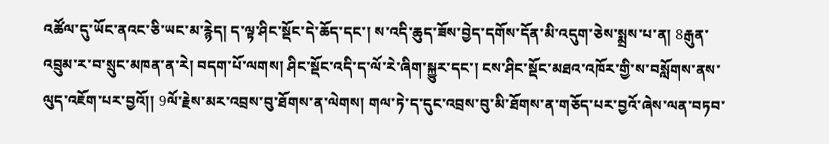འཚོལ་དུ་ཡོང་ནའང་ཅི་ཡང་མ་རྙེད། ད་ལྟ་ཤིང་སྡོང་དེ་ཆོད་དང་། ས་འདི་ཆུད་ཟོས་བྱེད་དགོས་དོན་མི་འདུག་ཅེས་སྨྲས་པ་ན། 8རྒུན་འབྲུམ་ར་བ་སྲུང་མཁན་ན་རེ། བདག་པོ་ལགས། ཤིང་སྡོང་འདི་ད་ལོ་རེ་ཞིག་སྐྱུར་དང་། ངས་ཤིང་སྡོང་མཐའ་འཁོར་གྱི་ས་བསློགས་ནས་ལུད་འཇོག་པར་བྱའོ།། 9ལོ་རྗེས་མར་འབྲས་བུ་ཐོགས་ན་ལེགས། གལ་ཏེ་ད་དུང་འབྲས་བུ་མི་ཐོགས་ན་གཅོད་པར་བྱའོ་ཞེས་ལན་བཏབ་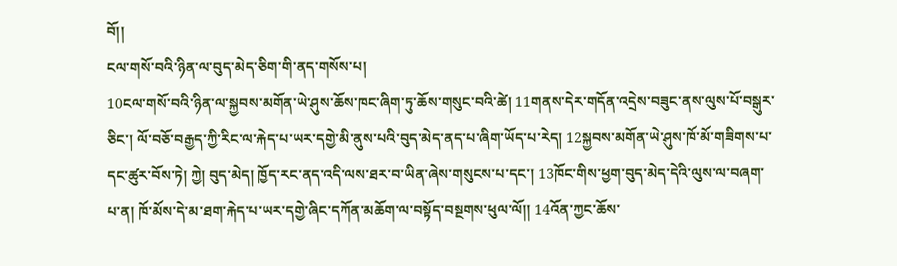བོ།།
ངལ་གསོ་བའི་ཉིན་ལ་བུད་མེད་ཅིག་གི་ནད་གསོས་པ།
10ངལ་གསོ་བའི་ཉིན་ལ་སྐྱབས་མགོན་ཡེ་ཤུས་ཆོས་ཁང་ཞིག་ཏུ་ཆོས་གསུང་བའི་ཚེ། 11གནས་དེར་གདོན་འདྲེས་བཟུང་ནས་ལུས་པོ་བསྒུར་ཅིང་། ལོ་བཅོ་བརྒྱད་ཀྱི་རིང་ལ་རྐེད་པ་ཡར་དགྱེ་མི་ནུས་པའི་བུད་མེད་ནད་པ་ཞིག་ཡོད་པ་རེད། 12སྐྱབས་མགོན་ཡེ་ཤུས་ཁོ་མོ་གཟིགས་པ་དང་ཚུར་བོས་ཏེ། ཀྱེ། བུད་མེད། ཁྱོད་རང་ནད་འདི་ལས་ཐར་བ་ཡིན་ཞེས་གསུངས་པ་དང་། 13ཁོང་གིས་ཕྱག་བུད་མེད་དེའི་ལུས་ལ་བཞག་པ་ན། ཁོ་མོས་དེ་མ་ཐག་རྐེད་པ་ཡར་དགྱེ་ཞིང་དཀོན་མཆོག་ལ་བསྟོད་བསྔགས་ཕུལ་ལོ།། 14འོན་ཀྱང་ཆོས་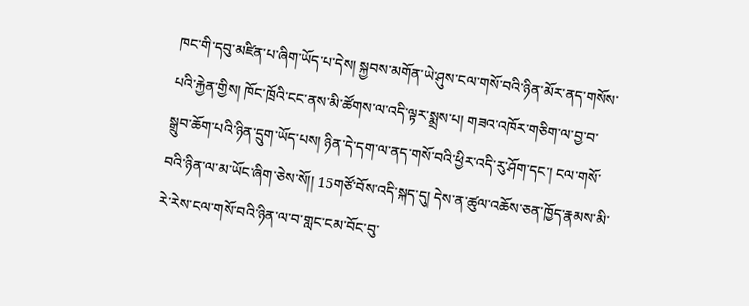ཁང་གི་དབུ་མཛིན་པ་ཞིག་ཡོད་པ་དེས། སྐྱབས་མགོན་ཡེ་ཤུས་ངལ་གསོ་བའི་ཉིན་མོར་ནད་གསོས་པའི་རྐྱེན་གྱིས། ཁོང་ཁྲོའི་ངང་ནས་མི་ཚོགས་ལ་འདི་ལྟར་སྨྲས་པ། གཟའ་འཁོར་གཅིག་ལ་བྱ་བ་སྒྲུབ་ཆོག་པའི་ཉིན་དྲུག་ཡོད་པས། ཉིན་དེ་དག་ལ་ནད་གསོ་བའི་ཕྱིར་འདི་རུ་ཤོག་དང་། ངལ་གསོ་བའི་ཉིན་ལ་མ་ཡོང་ཞིག་ཅེས་སོ།། 15གཙོ་བོས་འདི་སྐད་དུ། དེས་ན་ཚུལ་འཆོས་ཅན་ཁྱོད་རྣམས་མི་རེ་རེས་ངལ་གསོ་བའི་ཉིན་ལ་བ་གླང་ངམ་བོང་བུ་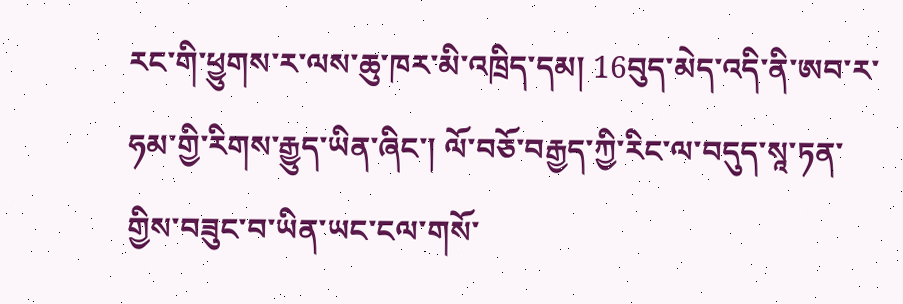རང་གི་ཕྱུགས་ར་ལས་ཆུ་ཁར་མི་འཁྲིད་དམ། 16བུད་མེད་འདི་ནི་ཨབ་ར་ཧམ་གྱི་རིགས་རྒྱུད་ཡིན་ཞིང་། ལོ་བཅོ་བརྒྱད་ཀྱི་རིང་ལ་བདུད་སཱ་ཏན་གྱིས་བཟུང་བ་ཡིན་ཡང་ངལ་གསོ་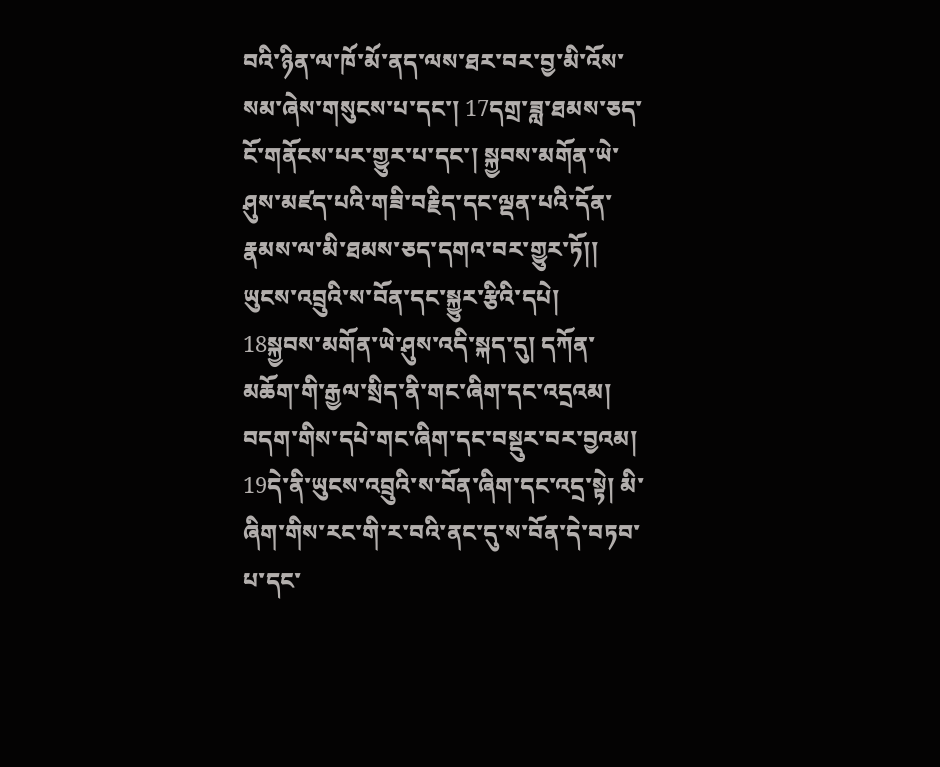བའི་ཉིན་ལ་ཁོ་མོ་ནད་ལས་ཐར་བར་བྱ་མི་འོས་སམ་ཞེས་གསུངས་པ་དང་། 17དགྲ་ཟླ་ཐམས་ཅད་ངོ་གནོངས་པར་གྱུར་པ་དང་། སྐྱབས་མགོན་ཡེ་ཤུས་མཛད་པའི་གཟི་བརྗིད་དང་ལྡན་པའི་དོན་རྣམས་ལ་མི་ཐམས་ཅད་དགའ་བར་གྱུར་ཏོ།།
ཡུངས་འབྲུའི་ས་བོན་དང་སྐྱུར་རྩིའི་དཔེ།
18སྐྱབས་མགོན་ཡེ་ཤུས་འདི་སྐད་དུ། དཀོན་མཆོག་གི་རྒྱལ་སྲིད་ནི་གང་ཞིག་དང་འདྲའམ། བདག་གིས་དཔེ་གང་ཞིག་དང་བསྡུར་བར་བྱའམ། 19དེ་ནི་ཡུངས་འབྲུའི་ས་བོན་ཞིག་དང་འདྲ་སྟེ། མི་ཞིག་གིས་རང་གི་ར་བའི་ནང་དུ་ས་བོན་དེ་བཏབ་པ་དང་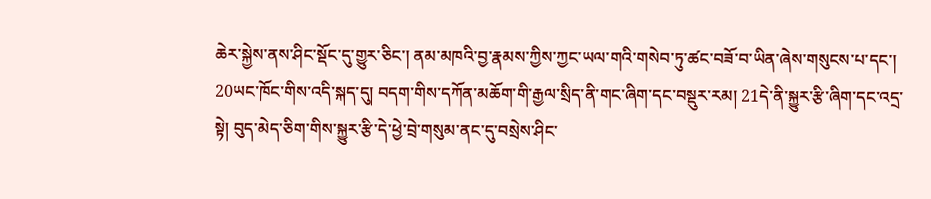ཆེར་སྐྱེས་ནས་ཤིང་སྡོང་དུ་གྱུར་ཅིང་། ནམ་མཁའི་བྱ་རྣམས་ཀྱིས་ཀྱང་ཡལ་གའི་གསེབ་ཏུ་ཚང་བཟོ་བ་ཡིན་ཞེས་གསུངས་པ་དང་། 20ཡང་ཁོང་གིས་འདི་སྐད་དུ། བདག་གིས་དཀོན་མཆོག་གི་རྒྱལ་སྲིད་ནི་གང་ཞིག་དང་བསྡུར་རམ། 21དེ་ནི་སྐྱུར་རྩི་ཞིག་དང་འདྲ་སྟེ། བུད་མེད་ཅིག་གིས་སྐྱུར་རྩི་དེ་ཕྱེ་བྲེ་གསུམ་ནང་དུ་བསྲེས་ཤིང་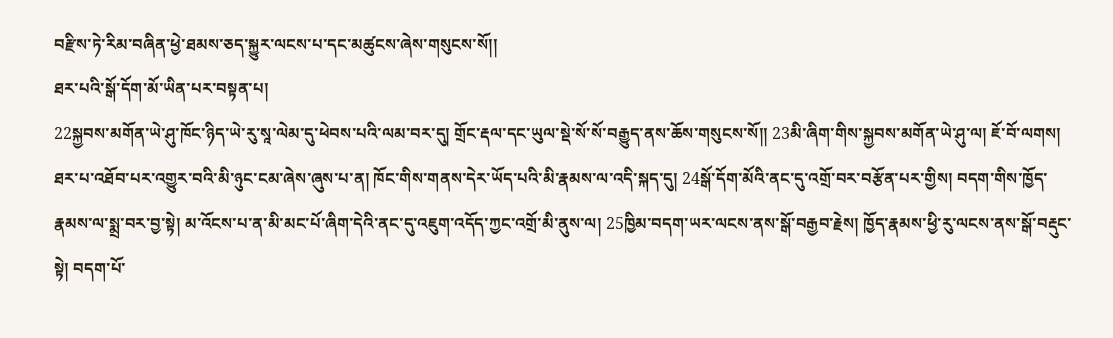བརྫིས་ཏེ་རིམ་བཞིན་ཕྱེ་ཐམས་ཅད་སྐྱུར་ལངས་པ་དང་མཚུངས་ཞེས་གསུངས་སོ།།
ཐར་པའི་སྒོ་དོག་མོ་ཡིན་པར་བསྟན་པ།
22སྐྱབས་མགོན་ཡེ་ཤུ་ཁོང་ཉིད་ཡེ་རུ་སཱ་ལེམ་དུ་ཕེབས་པའི་ལམ་བར་དུ། གྲོང་རྡལ་དང་ཡུལ་སྡེ་སོ་སོ་བརྒྱུད་ནས་ཆོས་གསུངས་སོ།། 23མི་ཞིག་གིས་སྐྱབས་མགོན་ཡེ་ཤུ་ལ། ཇོ་བོ་ལགས། ཐར་པ་འཐོབ་པར་འགྱུར་བའི་མི་ཉུང་ངམ་ཞེས་ཞུས་པ་ན། ཁོང་གིས་གནས་དེར་ཡོད་པའི་མི་རྣམས་ལ་འདི་སྐད་དུ། 24སྒོ་དོག་མོའི་ནང་དུ་འགྲོ་བར་བརྩོན་པར་གྱིས། བདག་གིས་ཁྱོད་རྣམས་ལ་སྨྲ་བར་བྱ་སྟེ། མ་འོངས་པ་ན་མི་མང་པོ་ཞིག་དེའི་ནང་དུ་འཇུག་འདོད་ཀྱང་འགྲོ་མི་ནུས་ལ། 25ཁྱིམ་བདག་ཡར་ལངས་ནས་སྒོ་བརྒྱབ་རྗེས། ཁྱོད་རྣམས་ཕྱི་རུ་ལངས་ནས་སྒོ་བརྡུང་སྟེ། བདག་པོ་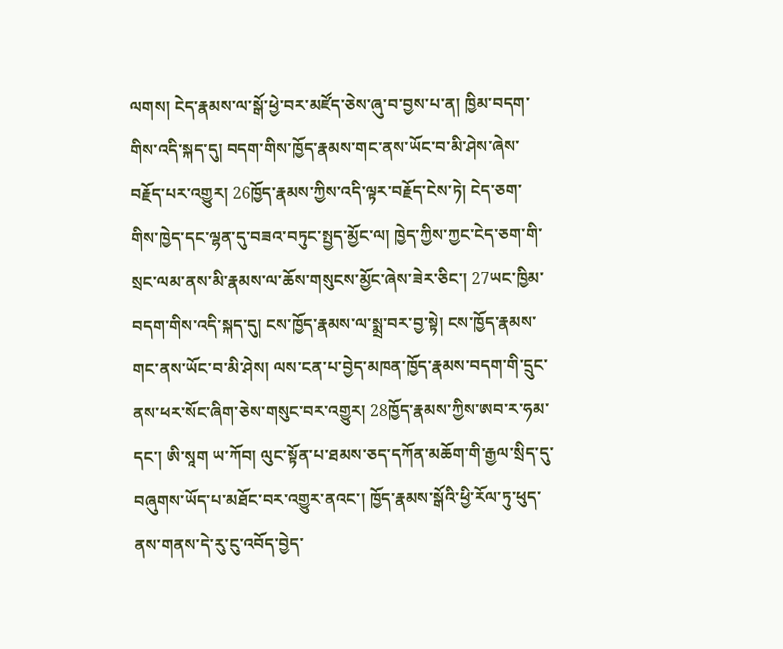ལགས། ངེད་རྣམས་ལ་སྒོ་ཕྱེ་བར་མཛོད་ཅེས་ཞུ་བ་བྱས་པ་ན། ཁྱིམ་བདག་གིས་འདི་སྐད་དུ། བདག་གིས་ཁྱོད་རྣམས་གང་ནས་ཡོང་བ་མི་ཤེས་ཞེས་བརྗོད་པར་འགྱུར། 26ཁྱོད་རྣམས་ཀྱིས་འདི་ལྟར་བརྗོད་ངེས་ཏེ། ངེད་ཅག་གིས་ཁྱེད་དང་ལྷན་དུ་བཟའ་བཏུང་སྤྱད་མྱོང་ལ། ཁྱེད་ཀྱིས་ཀྱང་ངེད་ཅག་གི་སྲང་ལམ་ནས་མི་རྣམས་ལ་ཆོས་གསུངས་མྱོང་ཞེས་ཟེར་ཅིང་། 27ཡང་ཁྱིམ་བདག་གིས་འདི་སྐད་དུ། ངས་ཁྱོད་རྣམས་ལ་སྨྲ་བར་བྱ་སྟེ། ངས་ཁྱོད་རྣམས་གང་ནས་ཡོང་བ་མི་ཤེས། ལས་ངན་པ་བྱེད་མཁན་ཁྱོད་རྣམས་བདག་གི་དྲུང་ནས་ཕར་སོང་ཞིག་ཅེས་གསུང་བར་འགྱུར། 28ཁྱོད་རྣམས་ཀྱིས་ཨབ་ར་ཧམ་དང་། ཨི་སཱག ཡ་ཀོབ། ལུང་སྟོན་པ་ཐམས་ཅད་དཀོན་མཆོག་གི་རྒྱལ་སྲིད་དུ་བཞུགས་ཡོད་པ་མཐོང་བར་འགྱུར་ནའང་། ཁྱོད་རྣམས་སྒོའི་ཕྱི་རོལ་ཏུ་ཕུད་ནས་གནས་དེ་རུ་ངུ་འབོད་བྱེད་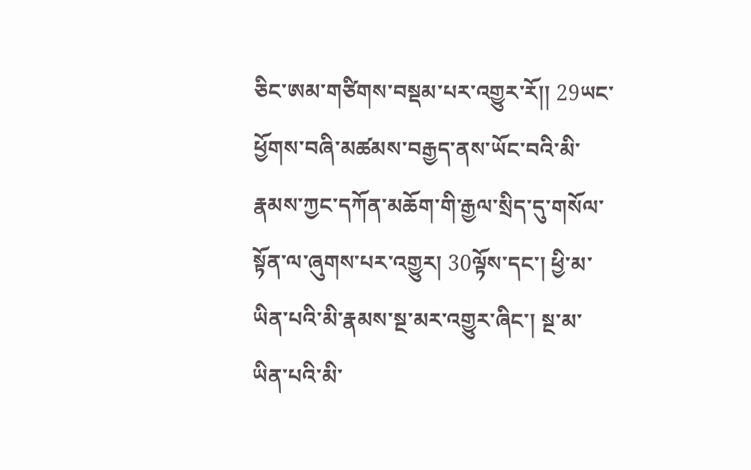ཅིང་ཨམ་གཙིགས་བསྡམ་པར་འགྱུར་རོ།། 29ཡང་ཕྱོགས་བཞི་མཚམས་བརྒྱད་ནས་ཡོང་བའི་མི་རྣམས་ཀྱང་དཀོན་མཆོག་གི་རྒྱལ་སྲིད་དུ་གསོལ་སྟོན་ལ་ཞུགས་པར་འགྱུར། 30ལྟོས་དང་། ཕྱི་མ་ཡིན་པའི་མི་རྣམས་སྔ་མར་འགྱུར་ཞིང་། སྔ་མ་ཡིན་པའི་མི་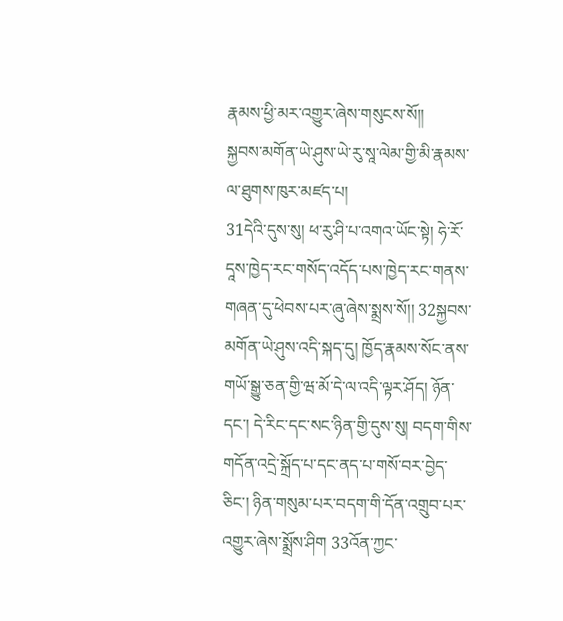རྣམས་ཕྱི་མར་འགྱུར་ཞེས་གསུངས་སོ།།
སྐྱབས་མགོན་ཡེ་ཤུས་ཡེ་རུ་སཱ་ལེམ་གྱི་མི་རྣམས་ལ་ཐུགས་ཁུར་མཛད་པ།
31དེའི་དུས་སུ། ཕ་རུ་ཤི་པ་འགའ་ཡོང་སྟེ། ཧེ་རོ་དཱས་ཁྱེད་རང་གསོད་འདོད་པས་ཁྱེད་རང་གནས་གཞན་དུ་ཕེབས་པར་ཞུ་ཞེས་སྨྲས་སོ།། 32སྐྱབས་མགོན་ཡེ་ཤུས་འདི་སྐད་དུ། ཁྱོད་རྣམས་སོང་ནས་གཡོ་སྒྱུ་ཅན་གྱི་ཝ་མོ་དེ་ལ་འདི་ལྟར་ཤོད། ཉོན་དང་། དེ་རིང་དང་སང་ཉིན་གྱི་དུས་སུ། བདག་གིས་གདོན་འདྲེ་སྐྲོད་པ་དང་ནད་པ་གསོ་བར་བྱེད་ཅིང་། ཉིན་གསུམ་པར་བདག་གི་དོན་འགྲུབ་པར་འགྱུར་ཞེས་སྨྲོས་ཤིག 33འོན་ཀྱང་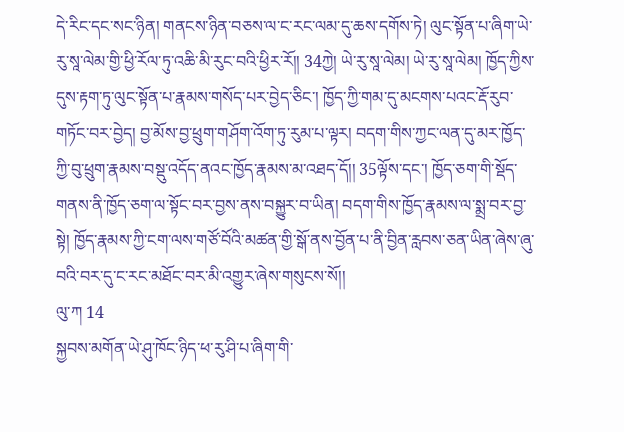དེ་རིང་དང་སང་ཉིན། གནངས་ཉིན་བཅས་ལ་ང་རང་ལམ་དུ་ཆས་དགོས་ཏེ། ལུང་སྟོན་པ་ཞིག་ཡེ་རུ་སཱ་ལེམ་གྱི་ཕྱི་རོལ་ཏུ་འཆི་མི་རུང་བའི་ཕྱིར་རོ།། 34ཀྱེ། ཡེ་རུ་སཱ་ལེམ། ཡེ་རུ་སཱ་ལེམ། ཁྱོད་ཀྱིས་དུས་རྟག་ཏུ་ལུང་སྟོན་པ་རྣམས་གསོད་པར་བྱེད་ཅིང་། ཁྱོད་ཀྱི་གམ་དུ་མངགས་པའང་རྡོ་རུབ་གཏོང་བར་བྱེད། བྱ་མོས་བྱ་ཕྲུག་གཤོག་འོག་ཏུ་རུམ་པ་ལྟར། བདག་གིས་ཀྱང་ལན་དུ་མར་ཁྱོད་ཀྱི་བུ་ཕྲུག་རྣམས་བསྡུ་འདོད་ནའང་ཁྱོད་རྣམས་མ་འཐད་དོ།། 35ལྟོས་དང་། ཁྱོད་ཅག་གི་སྡོད་གནས་ནི་ཁྱོད་ཅག་ལ་སྟོང་བར་བྱས་ནས་བསྐྱུར་བ་ཡིན། བདག་གིས་ཁྱོད་རྣམས་ལ་སྨྲ་བར་བྱ་སྟེ། ཁྱོད་རྣམས་ཀྱི་ངག་ལས་གཙོ་བོའི་མཚན་གྱི་སྒོ་ནས་བྱོན་པ་ནི་བྱིན་རླབས་ཅན་ཡིན་ཞེས་ཞུ་བའི་བར་དུ་ང་རང་མཐོང་བར་མི་འགྱུར་ཞེས་གསུངས་སོ།།
ལུ་ཀ 14
སྐྱབས་མགོན་ཡེ་ཤུ་ཁོང་ཉིད་ཕ་རུ་ཤི་པ་ཞིག་གི་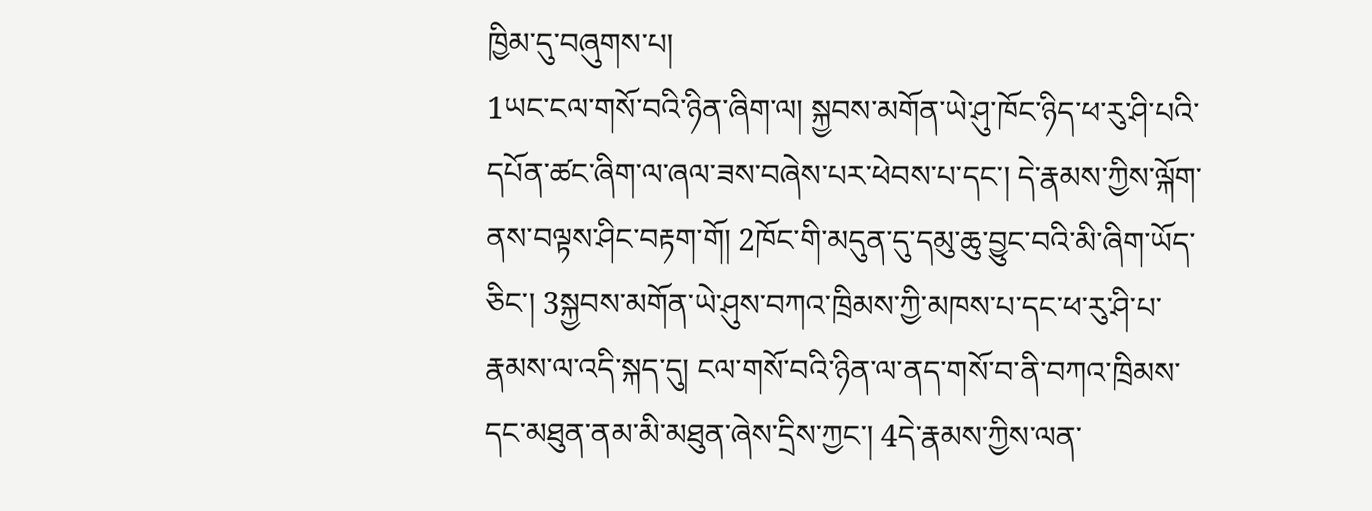ཁྱིམ་དུ་བཞུགས་པ།
1ཡང་ངལ་གསོ་བའི་ཉིན་ཞིག་ལ། སྐྱབས་མགོན་ཡེ་ཤུ་ཁོང་ཉིད་ཕ་རུ་ཤི་པའི་དཔོན་ཚང་ཞིག་ལ་ཞལ་ཟས་བཞེས་པར་ཕེབས་པ་དང་། དེ་རྣམས་ཀྱིས་ལྐོག་ནས་བལྟས་ཤིང་བརྟག་གོ། 2ཁོང་གི་མདུན་དུ་དམུ་ཆུ་བྱུང་བའི་མི་ཞིག་ཡོད་ཅིང་། 3སྐྱབས་མགོན་ཡེ་ཤུས་བཀའ་ཁྲིམས་ཀྱི་མཁས་པ་དང་ཕ་རུ་ཤི་པ་རྣམས་ལ་འདི་སྐད་དུ། ངལ་གསོ་བའི་ཉིན་ལ་ནད་གསོ་བ་ནི་བཀའ་ཁྲིམས་དང་མཐུན་ནམ་མི་མཐུན་ཞེས་དྲིས་ཀྱང་། 4དེ་རྣམས་ཀྱིས་ལན་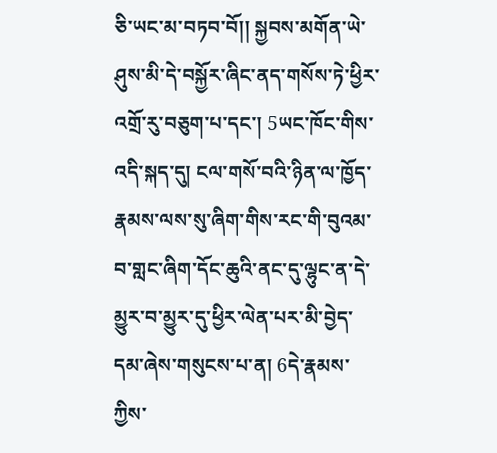ཅི་ཡང་མ་བཏབ་བོ།། སྐྱབས་མགོན་ཡེ་ཤུས་མི་དེ་བསྐྱོར་ཞིང་ནད་གསོས་ཏེ་ཕྱིར་འགྲོ་རུ་བཅུག་པ་དང་། 5ཡང་ཁོང་གིས་འདི་སྐད་དུ། ངལ་གསོ་བའི་ཉིན་ལ་ཁྱོད་རྣམས་ལས་སུ་ཞིག་གིས་རང་གི་བུའམ་བ་གླང་ཞིག་དོང་ཆུའི་ནང་དུ་ལྷུང་ན་དེ་མྱུར་བ་མྱུར་དུ་ཕྱིར་ལེན་པར་མི་བྱེད་དམ་ཞེས་གསུངས་པ་ན། 6དེ་རྣམས་ཀྱིས་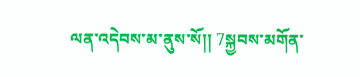ལན་འདེབས་མ་ནུས་སོ།། 7སྐྱབས་མགོན་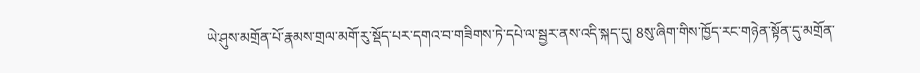ཡེ་ཤུས་མགྲོན་པོ་རྣམས་གྲལ་མགོ་རུ་སྡོད་པར་དགའ་བ་གཟིགས་ཏེ་དཔེ་ལ་སྦྱར་ནས་འདི་སྐད་དུ། 8སུ་ཞིག་གིས་ཁྱོད་རང་གཉེན་སྟོན་དུ་མགྲོན་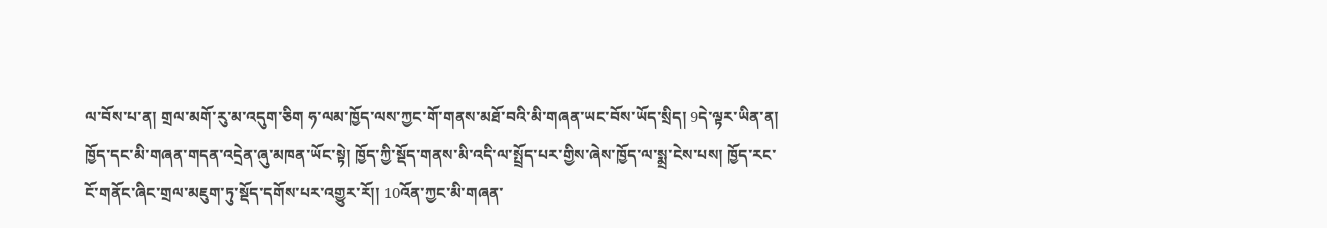ལ་བོས་པ་ན། གྲལ་མགོ་རུ་མ་འདུག་ཅིག ཧ་ལམ་ཁྱོད་ལས་ཀྱང་གོ་གནས་མཐོ་བའི་མི་གཞན་ཡང་བོས་ཡོད་སྲིད། 9དེ་ལྟར་ཡིན་ན། ཁྱོད་དང་མི་གཞན་གདན་འདྲེན་ཞུ་མཁན་ཡོང་སྟེ། ཁྱོད་ཀྱི་སྡོད་གནས་མི་འདི་ལ་སྤྲོད་པར་གྱིས་ཞེས་ཁྱོད་ལ་སྨྲ་ངེས་པས། ཁྱོད་རང་ངོ་གནོང་ཞིང་གྲལ་མཇུག་ཏུ་སྡོད་དགོས་པར་འགྱུར་རོ།། 10འོན་ཀྱང་མི་གཞན་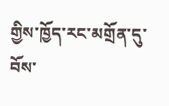གྱིས་ཁྱོད་རང་མགྲོན་དུ་བོས་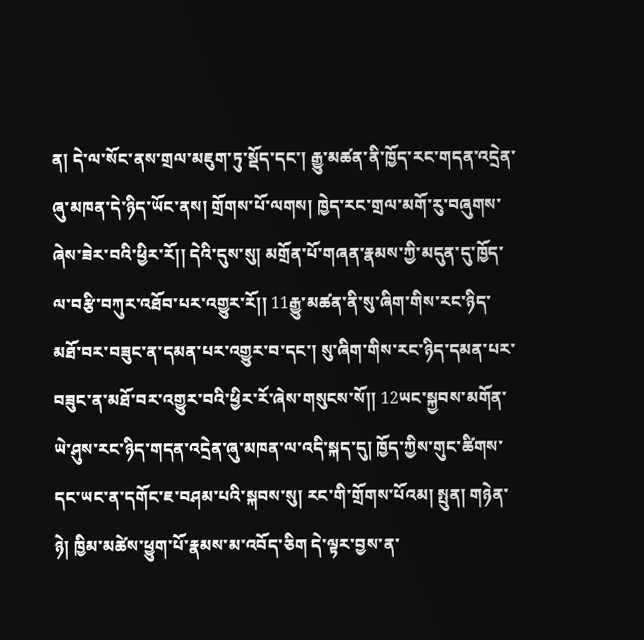ན། དེ་ལ་སོང་ནས་གྲལ་མཇུག་ཏུ་སྡོད་དང་། རྒྱུ་མཚན་ནི་ཁྱོད་རང་གདན་འདྲེན་ཞུ་མཁན་དེ་ཉིད་ཡོང་ནས། གྲོགས་པོ་ལགས། ཁྱེད་རང་གྲལ་མགོ་རུ་བཞུགས་ཞེས་ཟེར་བའི་ཕྱིར་རོ།། དེའི་དུས་སུ། མགྲོན་པོ་གཞན་རྣམས་ཀྱི་མདུན་དུ་ཁྱོད་ལ་བརྩི་བཀུར་འཐོབ་པར་འགྱུར་རོ།། 11རྒྱུ་མཚན་ནི་སུ་ཞིག་གིས་རང་ཉིད་མཐོ་བར་བཟུང་ན་དམན་པར་འགྱུར་བ་དང་། སུ་ཞིག་གིས་རང་ཉིད་དམན་པར་བཟུང་ན་མཐོ་བར་འགྱུར་བའི་ཕྱིར་རོ་ཞེས་གསུངས་སོ།། 12ཡང་སྐྱབས་མགོན་ཡེ་ཤུས་རང་ཉིད་གདན་འདྲེན་ཞུ་མཁན་ལ་འདི་སྐད་དུ། ཁྱོད་ཀྱིས་གུང་ཚིགས་དང་ཡང་ན་དགོང་ཇ་བཤམ་པའི་སྐབས་སུ། རང་གི་གྲོགས་པོའམ། སྤུན། གཉེན་ཉེ། ཁྱིམ་མཚེས་ཕྱུག་པོ་རྣམས་མ་འབོད་ཅིག དེ་ལྟར་བྱས་ན་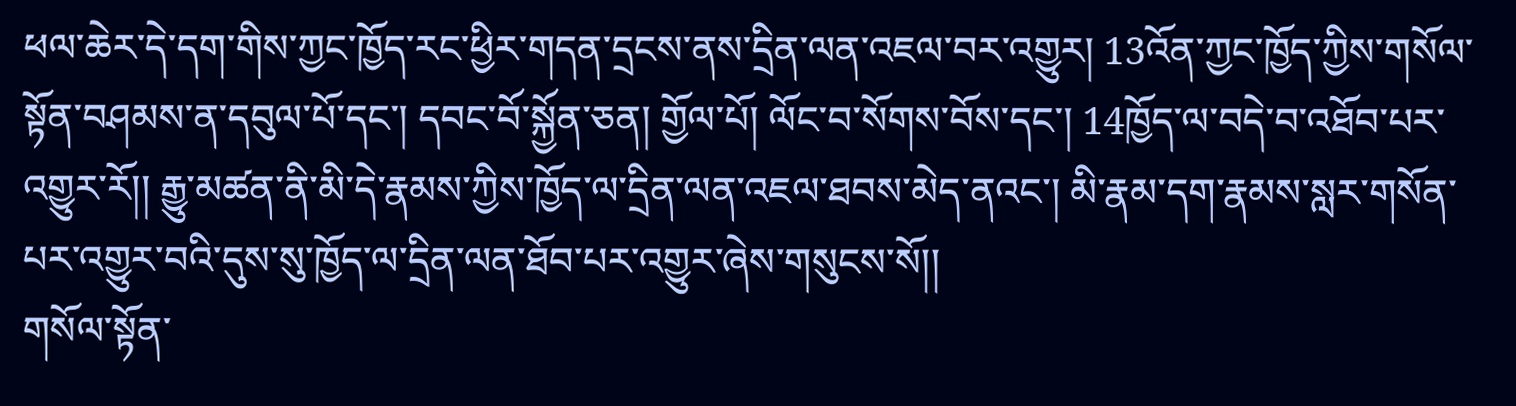ཕལ་ཆེར་དེ་དག་གིས་ཀྱང་ཁྱོད་རང་ཕྱིར་གདན་དྲངས་ནས་དྲིན་ལན་འཇལ་བར་འགྱུར། 13འོན་ཀྱང་ཁྱོད་ཀྱིས་གསོལ་སྟོན་བཤམས་ན་དབུལ་པོ་དང་། དབང་བོ་སྐྱོན་ཅན། གྱོལ་པོ། ལོང་བ་སོགས་བོས་དང་། 14ཁྱོད་ལ་བདེ་བ་འཐོབ་པར་འགྱུར་རོ།། རྒྱུ་མཚན་ནི་མི་དེ་རྣམས་ཀྱིས་ཁྱོད་ལ་དྲིན་ལན་འཇལ་ཐབས་མེད་ནའང་། མི་རྣམ་དག་རྣམས་སླར་གསོན་པར་འགྱུར་བའི་དུས་སུ་ཁྱོད་ལ་དྲིན་ལན་ཐོབ་པར་འགྱུར་ཞེས་གསུངས་སོ།།
གསོལ་སྟོན་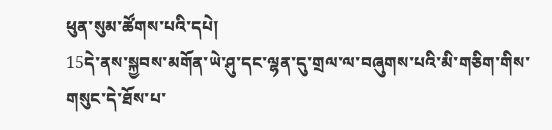ཕུན་སུམ་ཚོགས་པའི་དཔེ།
15དེ་ནས་སྐྱབས་མགོན་ཡེ་ཤུ་དང་ལྷན་དུ་གྲལ་ལ་བཞུགས་པའི་མི་གཅིག་གིས་གསུང་དེ་ཐོས་པ་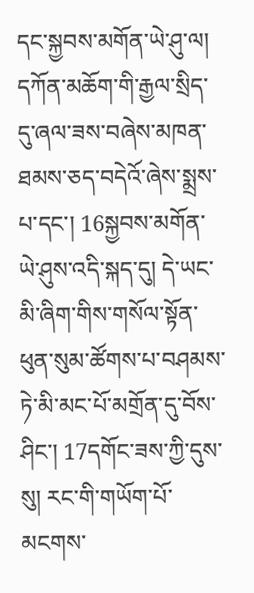དང་སྐྱབས་མགོན་ཡེ་ཤུ་ལ། དཀོན་མཆོག་གི་རྒྱལ་སྲིད་དུ་ཞལ་ཟས་བཞེས་མཁན་ཐམས་ཅད་བདེའོ་ཞེས་སྨྲས་པ་དང་། 16སྐྱབས་མགོན་ཡེ་ཤུས་འདི་སྐད་དུ། དེ་ཡང་མི་ཞིག་གིས་གསོལ་སྟོན་ཕུན་སུམ་ཚོགས་པ་བཤམས་ཏེ་མི་མང་པོ་མགྲོན་དུ་བོས་ཤིང་། 17དགོང་ཟས་ཀྱི་དུས་སུ། རང་གི་གཡོག་པོ་མངགས་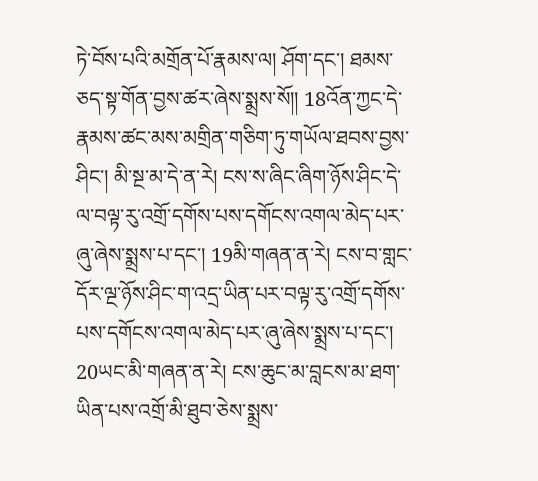ཏེ་བོས་པའི་མགྲོན་པོ་རྣམས་ལ། ཤོག་དང་། ཐམས་ཅད་སྟ་གོན་བྱས་ཚར་ཞེས་སྨྲས་སོ།། 18འོན་ཀྱང་དེ་རྣམས་ཚང་མས་མགྲིན་གཅིག་ཏུ་གཡོལ་ཐབས་བྱས་ཤིང་། མི་སྔ་མ་དེ་ན་རེ། ངས་ས་ཞིང་ཞིག་ཉོས་ཤིང་དེ་ལ་བལྟ་རུ་འགྲོ་དགོས་པས་དགོངས་འགལ་མེད་པར་ཞུ་ཞེས་སྨྲས་པ་དང་། 19མི་གཞན་ན་རེ། ངས་བ་གླང་དོར་ལྔ་ཉོས་ཤིང་ག་འདྲ་ཡིན་པར་བལྟ་རུ་འགྲོ་དགོས་པས་དགོངས་འགལ་མེད་པར་ཞུ་ཞེས་སྨྲས་པ་དང་། 20ཡང་མི་གཞན་ན་རེ། ངས་ཆུང་མ་བླངས་མ་ཐག་ཡིན་པས་འགྲོ་མི་ཐུབ་ཅེས་སྨྲས་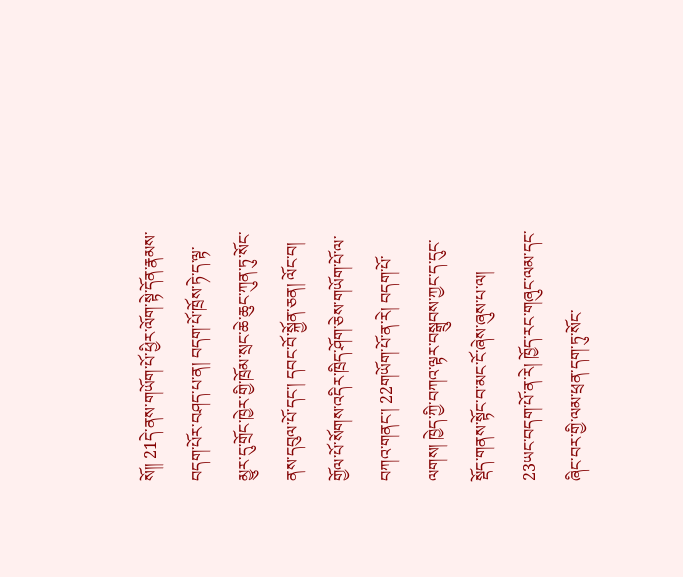སོ།། 21དེ་ནས་གཡོག་པོ་ཕྱིར་ལོག་སྟེ་དོན་རྣམས་བདག་པོར་བཤད་པ་ན། བདག་པོ་ཁྲོས་ཏེ་ད་ལྟ་མྱུར་དུ་གྲོང་ཁྱེར་གྱི་ཁྲོམ་སྲང་ཆེ་ཆུང་ཀུན་ཏུ་སོང་ནས་དབུལ་པོ་དང་། དབང་བོ་སྐྱོན་ཅན། ལོང་བ། གྱོལ་པོ་སོགས་འདིར་ཁྲིད་ཤོག་ཅེས་གཡོག་པོ་ལ་བཀའ་གནང་། 22གཡོག་པོ་ན་རེ། བདག་པོ་ལགས། ཁྱེད་ཀྱི་བཀའ་ལྟར་བསྒྲུབས་ཀྱང་ད་དུང་སྡོད་གནས་སྟོང་བ་མང་ངོ་ཞེས་ཞུས་པ་ལ། 23ཡང་བདག་པོ་ན་རེ། ཁྱོད་རང་གཞུང་ལམ་དང་ཞིང་བར་གྱི་ལམ་ཕྲན་དག་ཏུ་སོང་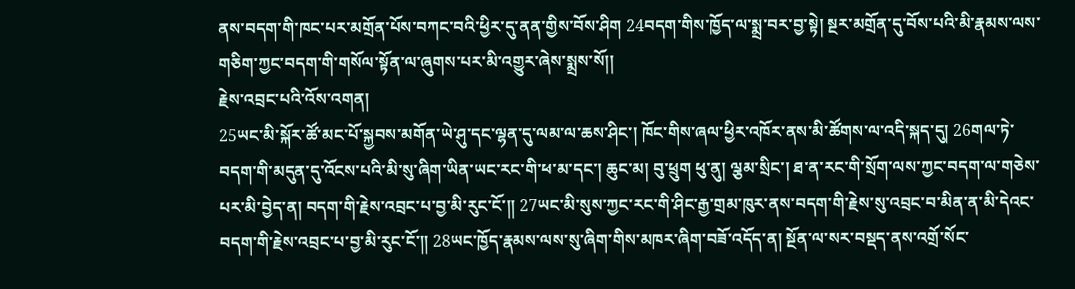ནས་བདག་གི་ཁང་པར་མགྲོན་པོས་བཀང་བའི་ཕྱིར་དུ་ནན་གྱིས་བོས་ཤིག 24བདག་གིས་ཁྱོད་ལ་སྨྲ་བར་བྱ་སྟེ། སྔར་མགྲོན་དུ་བོས་པའི་མི་རྣམས་ལས་གཅིག་ཀྱང་བདག་གི་གསོལ་སྟོན་ལ་ཞུགས་པར་མི་འགྱུར་ཞེས་སྨྲས་སོ།།
རྗེས་འབྲང་པའི་འོས་འགན།
25ཡང་མི་སྐོར་ཚོ་མང་པོ་སྐྱབས་མགོན་ཡེ་ཤུ་དང་ལྷན་དུ་ལམ་ལ་ཆས་ཤིང་། ཁོང་གིས་ཞལ་ཕྱིར་འཁོར་ནས་མི་ཚོགས་ལ་འདི་སྐད་དུ། 26གལ་ཏེ་བདག་གི་མདུན་དུ་འོངས་པའི་མི་སུ་ཞིག་ཡིན་ཡང་རང་གི་ཕ་མ་དང་། ཆུང་མ། བུ་ཕྲུག ཕུ་ནུ། ལྕམ་སྲིང་། ཐ་ན་རང་གི་སྲོག་ལས་ཀྱང་བདག་ལ་གཅེས་པར་མི་བྱེད་ན། བདག་གི་རྗེས་འབྲང་པ་བྱ་མི་རུང་ངོ་༎ 27ཡང་མི་སུས་ཀྱང་རང་གི་ཤིང་རྒྱ་གྲམ་ཁུར་ནས་བདག་གི་རྗེས་སུ་འབྲང་བ་མིན་ན་མི་དེའང་བདག་གི་རྗེས་འབྲང་པ་བྱ་མི་རུང་ངོ་༎ 28ཡང་ཁྱོད་རྣམས་ལས་སུ་ཞིག་གིས་མཁར་ཞིག་བཟོ་འདོད་ན། སྔོན་ལ་སར་བསྡད་ནས་འགྲོ་སོང་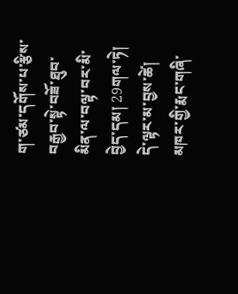ག་ཙམ་དགོས་པ་རྩིས་བརྒྱབ་སྟེ་བཟོ་ཐུབ་མིན་ལ་བལྟ་བར་མི་བྱེད་དམ། 29གལ་ཏེ། དེ་ལྟར་མ་བྱས་ཚེ། མཁར་གྱི་རྨང་གཞི་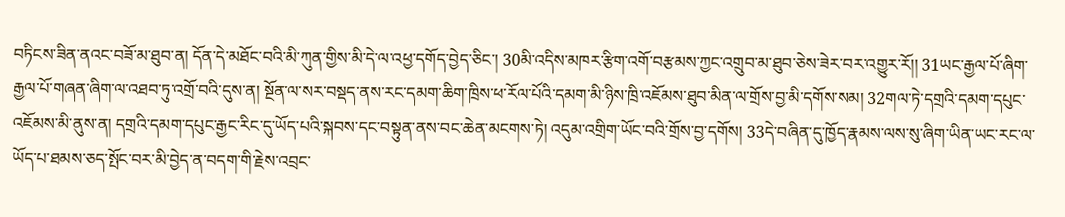བཏིངས་ཟིན་ནའང་བཟོ་མ་ཐུབ་ན། དོན་དེ་མཐོང་བའི་མི་ཀུན་གྱིས་མི་དེ་ལ་འཕྱ་དགོད་བྱེད་ཅིང་། 30མི་འདིས་མཁར་རྩིག་འགོ་བརྩམས་ཀྱང་འགྲུབ་མ་ཐུབ་ཅེས་ཟེར་བར་འགྱུར་རོ།། 31ཡང་རྒྱལ་པོ་ཞིག་རྒྱལ་པོ་གཞན་ཞིག་ལ་འཐབ་ཏུ་འགྲོ་བའི་དུས་ན། སྔོན་ལ་སར་བསྡད་ནས་རང་དམག་ཆིག་ཁྲིས་ཕ་རོལ་པོའི་དམག་མི་ཉིས་ཁྲི་འཇོམས་ཐུབ་མིན་ལ་གྲོས་བྱ་མི་དགོས་སམ། 32གལ་ཏེ་དགྲའི་དམག་དཔུང་འཇོམས་མི་ནུས་ན། དགྲའི་དམག་དཔུང་རྒྱང་རིང་དུ་ཡོད་པའི་སྐབས་དང་བསྟུན་ནས་བང་ཆེན་མངགས་ཏེ། འདུམ་འགྲིག་ཡོང་བའི་གྲོས་བྱ་དགོས། 33དེ་བཞིན་དུ་ཁྱོད་རྣམས་ལས་སུ་ཞིག་ཡིན་ཡང་རང་ལ་ཡོད་པ་ཐམས་ཅད་སྤོང་བར་མི་བྱེད་ན་བདག་གི་རྗེས་འབྲང་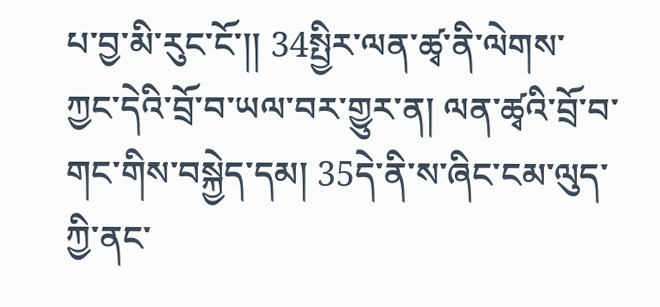པ་བྱ་མི་རུང་ངོ་།། 34སྤྱིར་ལན་ཚྭ་ནི་ལེགས་ཀྱང་དེའི་བྲོ་བ་ཡལ་བར་གྱུར་ན། ལན་ཚྭའི་བྲོ་བ་གང་གིས་བསྐྱེད་དམ། 35དེ་ནི་ས་ཞིང་ངམ་ལུད་ཀྱི་ནང་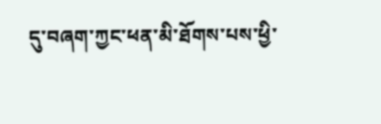དུ་བཞག་ཀྱང་ཕན་མི་ཐོགས་པས་ཕྱི་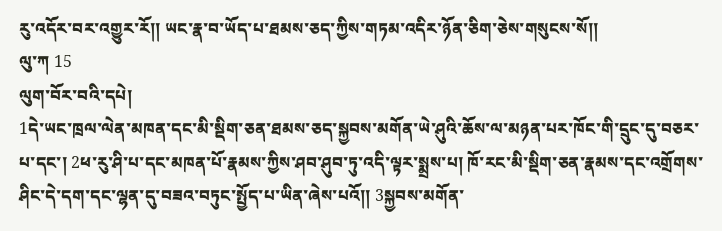རུ་འདོར་བར་འགྱུར་རོ།། ཡང་རྣ་བ་ཡོད་པ་ཐམས་ཅད་ཀྱིས་གཏམ་འདིར་ཉོན་ཅིག་ཅེས་གསུངས་སོ།།
ལུ་ཀ 15
ལུག་བོར་བའི་དཔེ།
1དེ་ཡང་ཁྲལ་ལེན་མཁན་དང་མི་སྡིག་ཅན་ཐམས་ཅད་སྐྱབས་མགོན་ཡེ་ཤུའི་ཆོས་ལ་མཉན་པར་ཁོང་གི་དྲུང་དུ་བཅར་པ་དང་། 2ཕ་རུ་ཤི་པ་དང་མཁན་པོ་རྣམས་ཀྱིས་ཤབ་ཤུབ་ཏུ་འདི་ལྟར་སྨྲས་པ། ཁོ་རང་མི་སྡིག་ཅན་རྣམས་དང་འགྲོགས་ཤིང་དེ་དག་དང་ལྷན་དུ་བཟའ་བཏུང་སྤྱོད་པ་ཡིན་ཞེས་པའོ།། 3སྐྱབས་མགོན་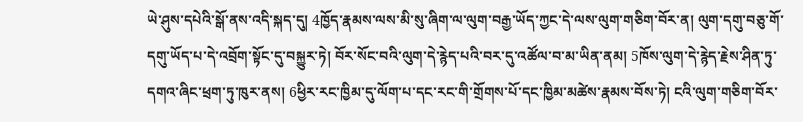ཡེ་ཤུས་དཔེའི་སྒོ་ནས་འདི་སྐད་དུ། 4ཁྱོད་རྣམས་ལས་མི་སུ་ཞིག་ལ་ལུག་བརྒྱ་ཡོད་ཀྱང་དེ་ལས་ལུག་གཅིག་བོར་ན། ལུག་དགུ་བཅུ་གོ་དགུ་ཡོད་པ་དེ་འབྲོག་སྟོང་དུ་བསྐྱུར་ཏེ། བོར་སོང་བའི་ལུག་དེ་རྙེད་པའི་བར་དུ་འཚོལ་བ་མ་ཡིན་ནམ། 5ཁོས་ལུག་དེ་རྙེད་རྗེས་ཤིན་ཏུ་དགའ་ཞིང་ཕྲག་ཏུ་ཁུར་ནས། 6ཕྱིར་རང་ཁྱིམ་དུ་ལོག་པ་དང་རང་གི་གྲོགས་པོ་དང་ཁྱིམ་མཚེས་རྣམས་བོས་ཏེ། ངའི་ལུག་གཅིག་བོར་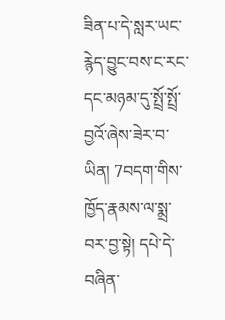ཟིན་པ་དེ་སླར་ཡང་རྙེད་བྱུང་བས་ང་རང་དང་མཉམ་དུ་སྤྲོ་སྤྲོ་བྱའོ་ཞེས་ཟེར་བ་ཡིན། 7བདག་གིས་ཁྱོད་རྣམས་ལ་སྨྲ་བར་བྱ་སྟེ། དཔེ་དེ་བཞིན་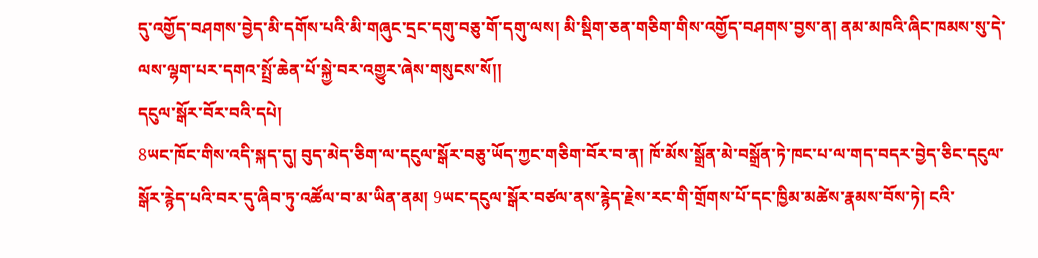དུ་འགྱོད་བཤགས་བྱེད་མི་དགོས་པའི་མི་གཞུང་དྲང་དགུ་བཅུ་གོ་དགུ་ལས། མི་སྡིག་ཅན་གཅིག་གིས་འགྱོད་བཤགས་བྱས་ན། ནམ་མཁའི་ཞིང་ཁམས་སུ་དེ་ལས་ལྷག་པར་དགའ་སྤྲོ་ཆེན་པོ་སྐྱེ་བར་འགྱུར་ཞེས་གསུངས་སོ།།
དངུལ་སྒོར་བོར་བའི་དཔེ།
8ཡང་ཁོང་གིས་འདི་སྐད་དུ། བུད་མེད་ཅིག་ལ་དངུལ་སྒོར་བཅུ་ཡོད་ཀྱང་གཅིག་བོར་བ་ན། ཁོ་མོས་སྒྲོན་མེ་བསྒྲོན་ཏེ་ཁང་པ་ལ་གད་བདར་བྱེད་ཅིང་དངུལ་སྒོར་རྙེད་པའི་བར་དུ་ཞིབ་ཏུ་འཚོལ་བ་མ་ཡིན་ནམ། 9ཡང་དངུལ་སྒོར་བཙལ་ནས་རྙེད་རྗེས་རང་གི་གྲོགས་པོ་དང་ཁྱིམ་མཚེས་རྣམས་བོས་ཏེ། ངའི་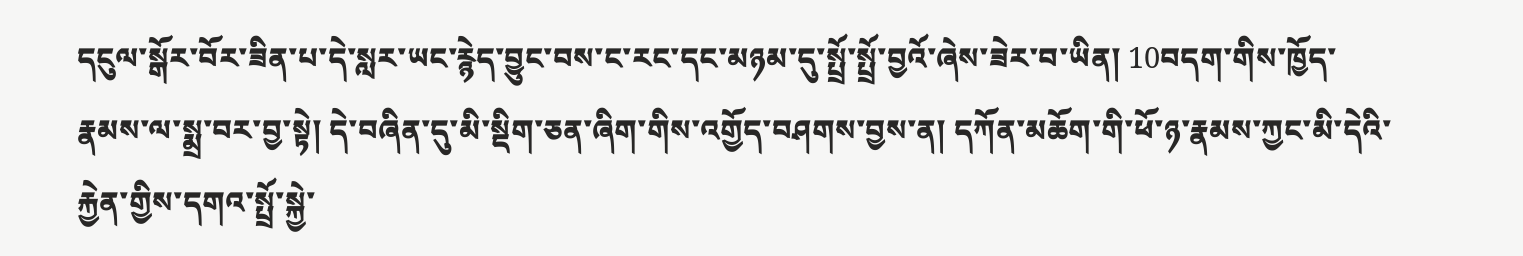དངུལ་སྒོར་བོར་ཟིན་པ་དེ་སླར་ཡང་རྙེད་བྱུང་བས་ང་རང་དང་མཉམ་དུ་སྤྲོ་སྤྲོ་བྱའོ་ཞེས་ཟེར་བ་ཡིན། 10བདག་གིས་ཁྱོད་རྣམས་ལ་སྨྲ་བར་བྱ་སྟེ། དེ་བཞིན་དུ་མི་སྡིག་ཅན་ཞིག་གིས་འགྱོད་བཤགས་བྱས་ན། དཀོན་མཆོག་གི་ཕོ་ཉ་རྣམས་ཀྱང་མི་དེའི་རྐྱེན་གྱིས་དགའ་སྤྲོ་སྐྱེ་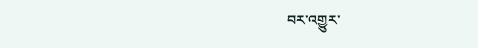བར་འགྱུར་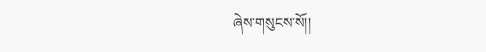ཞེས་གསུངས་སོ།།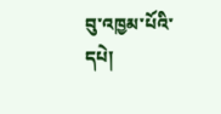བུ་འཁྱམ་པོའི་དཔེ།